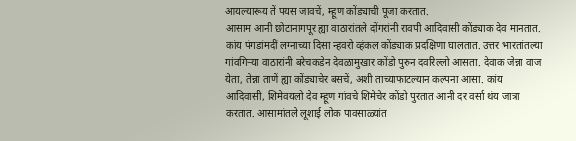आयल्यारूय तें पयस जावचें, म्हूण कोंड्याची पूजा करतात.
आसाम आनी छोटानागपूर ह्या वाठारांतले दोंगरांनी रावपी आदिवासी कोंड्याक देव मानतात. कांय पंगडांमदीं लग्नाच्या दिसा न्हवरो व्हंकल कोंड्याक प्रदक्षिणा घालतात. उत्तर भारतांतल्या गांवगिऱ्या वाठारांनी बरेचकडेन देवळामुखार कोंडो पुरुन दवरिल्लो आसता. देवाक जेन्ना वाज येता, तेन्ना ताणें ह्या कोंड्याचेर बसचें, अशी ताच्याफाटल्यान कल्पना आसा. कांय आदिवासी, शिमेवयलो देव म्हूण गांवचे शिमेचेर कोंडो पुरतात आनी दर वर्सा थंय जात्रा करतात. आसामांतले लूशाई लोक पावसाळ्यांत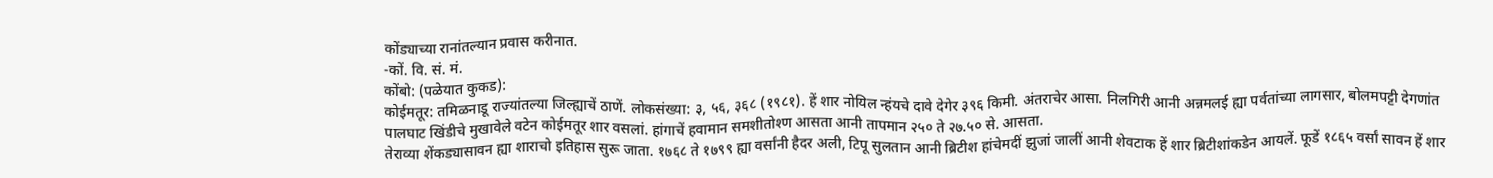कोंड्याच्या रानांतल्यान प्रवास करीनात.
-कों. वि. सं. मं.
कोंबो: (पळेयात कुकड):
कोईमतूर: तमिळनाडू राज्यांतल्या जिल्ह्याचें ठाणें. लोकसंख्या: ३, ५६, ३६८ (१९८१). हें शार नोयिल न्हंयचे दावे देगेर ३९६ किमी. अंतराचेर आसा. निलगिरी आनी अन्नमलई ह्या पर्वतांच्या लागसार, बोलमपट्टी देगणांत पालघाट खिंडीचे मुखावेले वटेन कोईमतूर शार वसलां. हांगाचें हवामान समशीतोश्ण आसता आनी तापमान २५० ते २७.५० से. आसता.
तेराव्या शेंकड्यासावन ह्या शाराचो इतिहास सुरू जाता. १७६८ ते १७९९ ह्या वर्सांनी हैदर अली, टिपू सुलतान आनी ब्रिटीश हांचेमदीं झुजां जालीं आनी शेवटाक हें शार ब्रिटीशांकडेन आयलें. फूडें १८६५ वर्सां सावन हें शार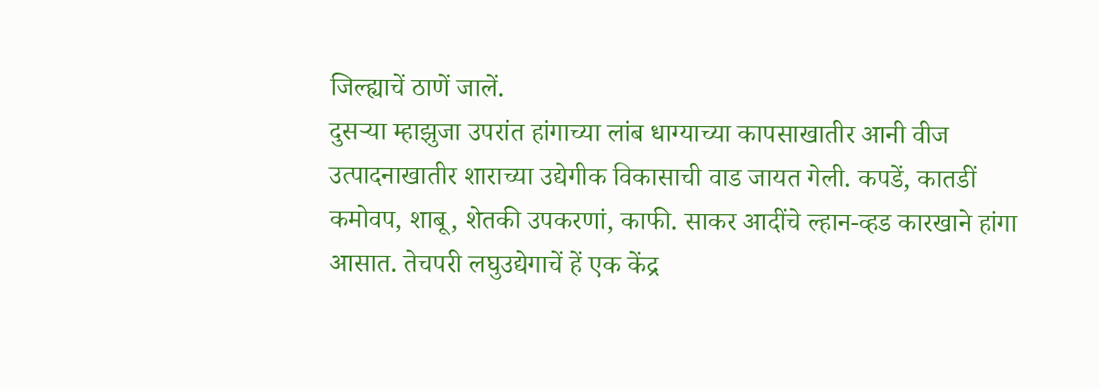जिल्ह्याचें ठाणें जालें.
दुसऱ्या म्हाझुजा उपरांत हांगाच्या लांब धाग्याच्या कापसाखातीर आनी वीज उत्पादनाखातीर शाराच्या उद्येगीक विकासाची वाड जायत गेली. कपडें, कातडीं कमोवप, शाबू, शेतकी उपकरणां, काफी. साकर आदींचे ल्हान-व्हड कारखाने हांगा आसात. तेचपरी लघुउद्येगाचें हें एक केंद्र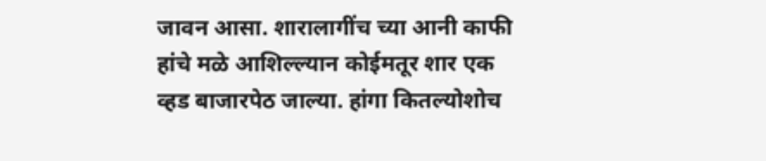जावन आसा. शारालागींच च्या आनी काफी हांचे मळे आशिल्ल्यान कोईमतूर शार एक व्हड बाजारपेठ जाल्या. हांगा कितल्योशोच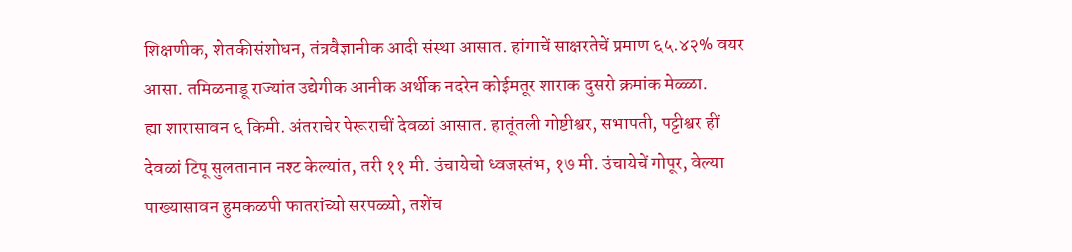शिक्षणीक, शेतकीसंशोधन, तंत्रवैज्ञानीक आदी संस्था आसात. हांगाचें साक्षरतेचें प्रमाण ६५.४२% वयर आसा. तमिळनाडू राज्यांत उद्येगीक आनीक अर्थीक नदरेन कोईमतूर शाराक दुसरो क्रमांक मेळ्ळा.
ह्या शारासावन ६ किमी. अंतराचेर पेरूराचीं देवळां आसात. हातूंतली गोष्टीश्वर, सभापती, पट्टीश्वर हीं देवळां टिपू सुलतानान नश्ट केल्यांत, तरी ११ मी. उंचायेचो ध्वजस्तंभ, १७ मी. उंचायेचें गोपूर, वेल्या पाख्यासावन हुमकळपी फातरांच्यो सरपळ्यो, तशेंच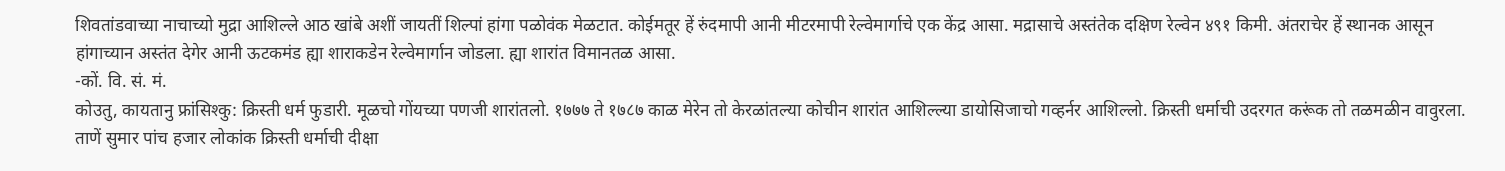शिवतांडवाच्या नाचाच्यो मुद्रा आशिल्ले आठ खांबे अशीं जायतीं शिल्पां हांगा पळोवंक मेळटात. कोईमतूर हें रुंदमापी आनी मीटरमापी रेल्वेमार्गाचे एक केंद्र आसा. मद्रासाचे अस्तंतेक दक्षिण रेल्वेन ४९१ किमी. अंतराचेर हें स्थानक आसून हांगाच्यान अस्तंत देगेर आनी ऊटकमंड ह्या शाराकडेन रेल्वेमार्गान जोडला. ह्या शारांत विमानतळ आसा.
-कों. वि. सं. मं.
कोउतु, कायतानु फ्रांसिश्कु: क्रिस्ती धर्म फुडारी. मूळचो गोंयच्या पणजी शारांतलो. १७७७ ते १७८७ काळ मेरेन तो केरळांतल्या कोचीन शारांत आशिल्ल्या डायोसिजाचो गव्हर्नर आशिल्लो. क्रिस्ती धर्माची उदरगत करूंक तो तळमळीन वावुरला. ताणें सुमार पांच हजार लोकांक क्रिस्ती धर्माची दीक्षा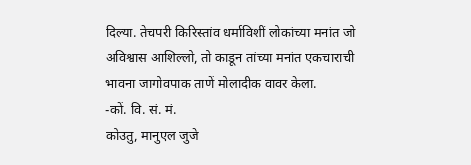दिल्या. तेचपरी किरिस्तांव धर्माविशीं लोकांच्या मनांत जो अविश्वास आशिल्लो, तो काडून तांच्या मनांत एकचाराची भावना जागोवपाक ताणें मोलादीक वावर केला.
-कों. वि. सं. मं.
कोउतु, मानुएल जुजे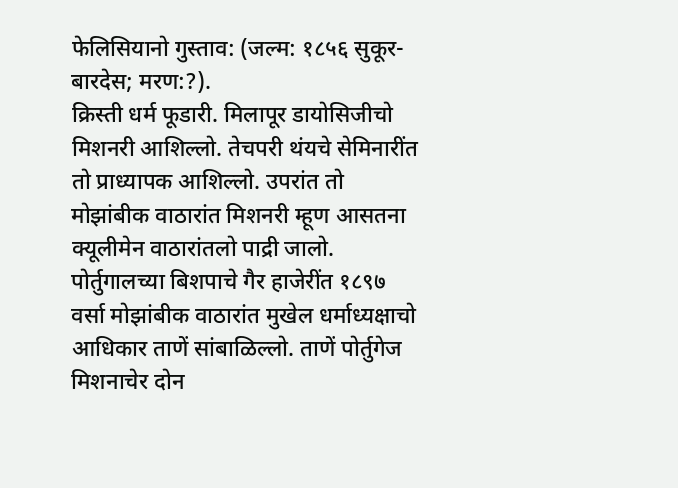फेलिसियानो गुस्ताव: (जल्म: १८५६ सुकूर- बारदेस; मरण:?).
क्रिस्ती धर्म फूडारी. मिलापूर डायोसिजीचो मिशनरी आशिल्लो. तेचपरी थंयचे सेमिनारींत तो प्राध्यापक आशिल्लो. उपरांत तो मोझांबीक वाठारांत मिशनरी म्हूण आसतना क्यूलीमेन वाठारांतलो पाद्री जालो. पोर्तुगालच्या बिशपाचे गैर हाजेरींत १८९७ वर्सा मोझांबीक वाठारांत मुखेल धर्माध्यक्षाचो आधिकार ताणें सांबाळिल्लो. ताणें पोर्तुगेज मिशनाचेर दोन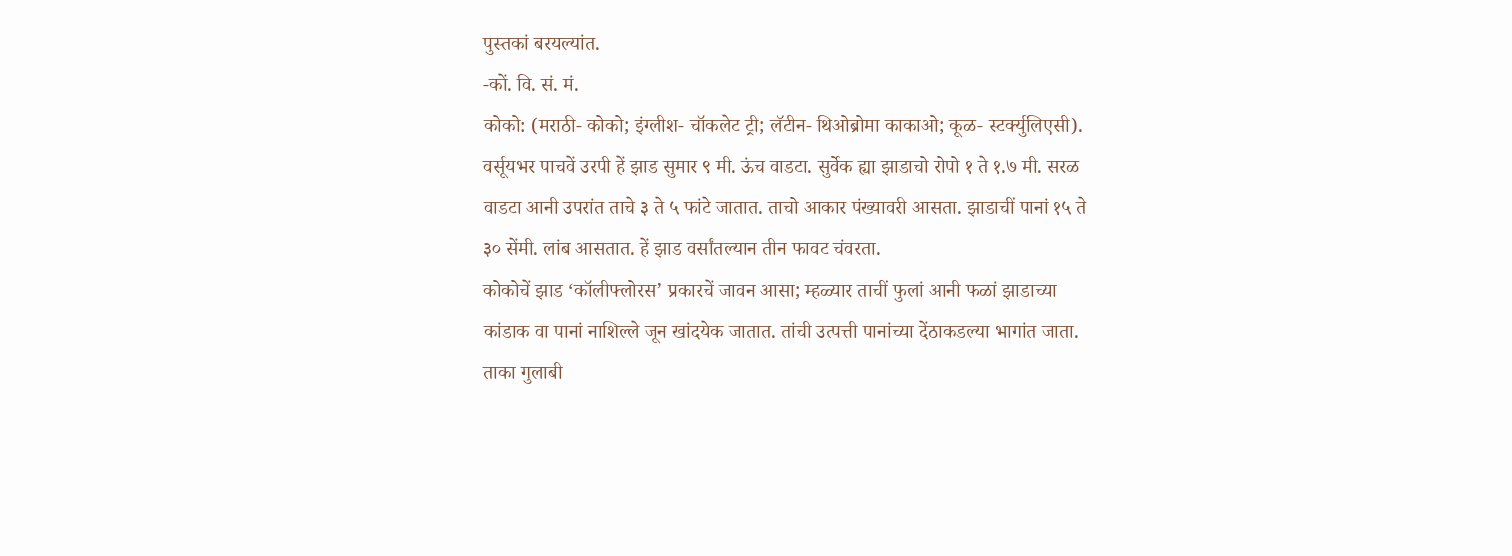पुस्तकां बरयल्यांत.
-कों. वि. सं. मं.
कोको: (मराठी- कोको; इंग्लीश- चॉकलेट ट्री; लॅटीन- थिओब्रोमा काकाओ; कूळ- स्टर्क्युलिएसी).
वर्सूयभर पाचवें उरपी हें झाड सुमार ९ मी. ऊंच वाडटा. सुर्वेक ह्या झाडाचो रोपो १ ते १.७ मी. सरळ वाडटा आनी उपरांत ताचे ३ ते ५ फांटे जातात. ताचो आकार पंख्यावरी आसता. झाडाचीं पानां १५ ते ३० सेंमी. लांब आसतात. हें झाड वर्सांतल्यान तीन फावट चंवरता.
कोकोचें झाड ‘कॉलीफ्लोरस’ प्रकारचें जावन आसा; म्हळ्यार ताचीं फुलां आनी फळां झाडाच्या कांडाक वा पानां नाशिल्ले जून खांदयेक जातात. तांची उत्पत्ती पानांच्या देंठाकडल्या भागांत जाता. ताका गुलाबी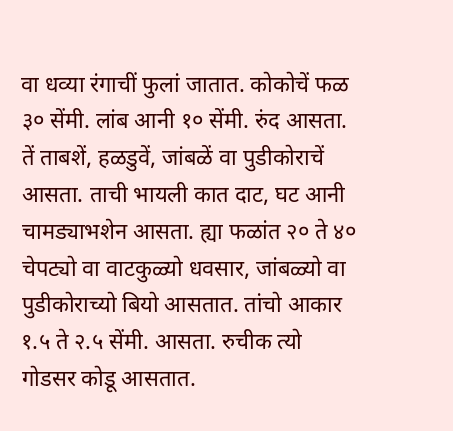वा धव्या रंगाचीं फुलां जातात. कोकोचें फळ ३० सेंमी. लांब आनी १० सेंमी. रुंद आसता. तें ताबशें, हळडुवें, जांबळें वा पुडीकोराचें आसता. ताची भायली कात दाट, घट आनी चामड्याभशेन आसता. ह्या फळांत २० ते ४० चेपट्यो वा वाटकुळ्यो धवसार, जांबळ्यो वा पुडीकोराच्यो बियो आसतात. तांचो आकार १.५ ते २.५ सेंमी. आसता. रुचीक त्यो गोडसर कोडू आसतात.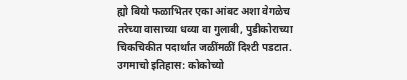ह्यो बियो फळाभितर एका आंबट अशा वेगळेच तरेच्या वासाच्या धव्या वा गुलाबी, पुडीकोराच्या चिकचिकीत पदार्थांत जळींमळीं दिश्टी पडटात.
उगमाचो इतिहास: कोकोच्यो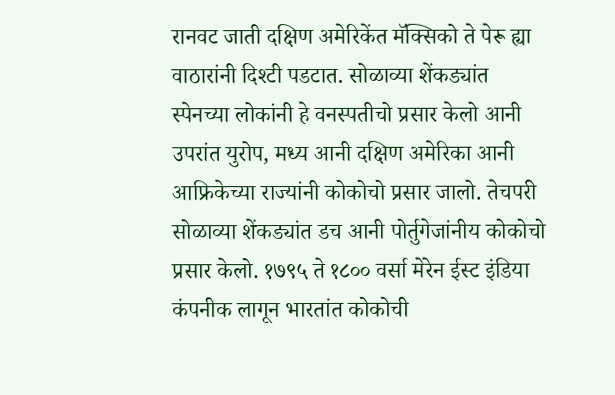रानवट जाती दक्षिण अमेरिकेंत मॅक्सिको ते पेरू ह्या वाठारांनी दिश्टी पडटात. सोळाव्या शेंकड्यांत स्पेनच्या लोकांनी हे वनस्पतीचो प्रसार केलो आनी उपरांत युरोप, मध्य आनी दक्षिण अमेरिका आनी आफ्रिकेच्या राज्यांनी कोकोचो प्रसार जालो. तेचपरी सोळाव्या शेंकड्यांत डच आनी पोर्तुगेजांनीय कोकोचो प्रसार केलो. १७९५ ते १८०० वर्सा मेरेन ईस्ट इंडिया कंपनीक लागून भारतांत कोकोची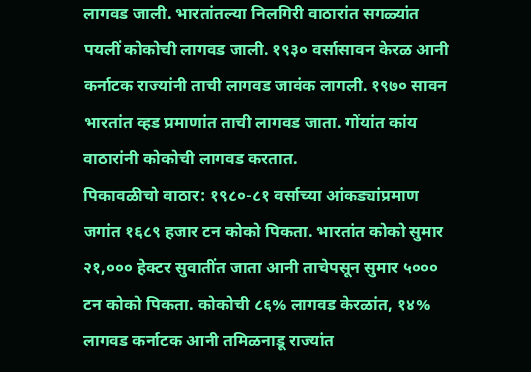लागवड जाली. भारतांतल्या निलगिरी वाठारांत सगळ्यांत पयलीं कोकोची लागवड जाली. १९३० वर्सासावन केरळ आनी कर्नाटक राज्यांनी ताची लागवड जावंक लागली. १९७० सावन भारतांत व्हड प्रमाणांत ताची लागवड जाता. गोंयांत कांय वाठारांनी कोकोची लागवड करतात.
पिकावळीचो वाठार: १९८०-८१ वर्साच्या आंकड्यांप्रमाण जगांत १६८९ हजार टन कोको पिकता. भारतांत कोको सुमार २१,००० हेक्टर सुवातींत जाता आनी ताचेपसून सुमार ५००० टन कोको पिकता. कोकोची ८६% लागवड केरळांत, १४% लागवड कर्नाटक आनी तमिळनाडू राज्यांत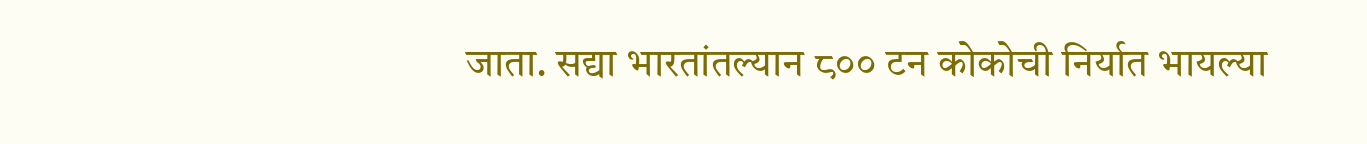जाता. सद्या भारतांतल्यान ८०० टन कोकोची निर्यात भायल्या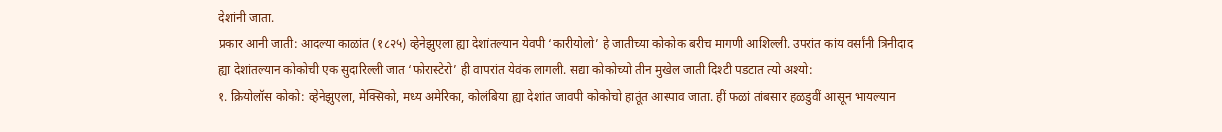देशांनी जाता.
प्रकार आनी जाती: आदल्या काळांत (१८२५) व्हेनेझुएला ह्या देशांतल्यान येवपी ‘कारीयोलो’ हे जातीच्या कोकोक बरीच मागणी आशिल्ली. उपरांत कांय वर्सांनी त्रिनीदाद ह्या देशांतल्यान कोकोची एक सुदारिल्ली जात ‘फोरास्टेरो’ ही वापरांत येवंक लागली. सद्या कोकोच्यो तीन मुखेल जाती दिश्टी पडटात त्यो अश्यो:
१. क्रियोलॉस कोको: व्हेनेझुएला, मेक्सिको, मध्य अमेरिका, कोलंबिया ह्या देशांत जावपी कोकोचो हातूंत आस्पाव जाता. हीं फळां तांबसार हळडुवीं आसून भायल्यान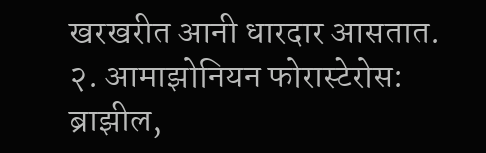खरखरीत आनी धारदार आसतात.
२. आमाझोनियन फोरास्टेरोस: ब्राझील,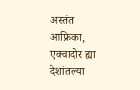अस्तंत आफ्रिका, एक्वादोर ह्या देशांतल्या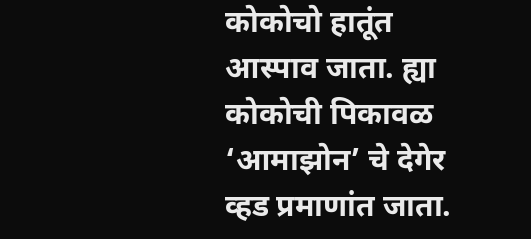कोकोचो हातूंत आस्पाव जाता. ह्या कोकोची पिकावळ ‘आमाझोन’ चे देगेर व्हड प्रमाणांत जाता.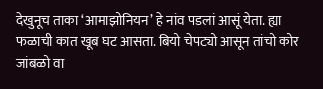देखुनूच ताका ‘आमाझोनियन’ हे नांव पडलां आसूं येता. ह्या फळाची कात खूब घट आसता. बियो चेपट्यो आसून तांचो कोर जांबळो वा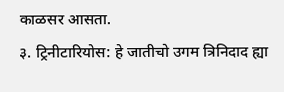काळसर आसता.
३. ट्रिनीटारियोस: हे जातीचो उगम त्रिनिदाद ह्या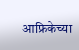आफ्रिकेच्या